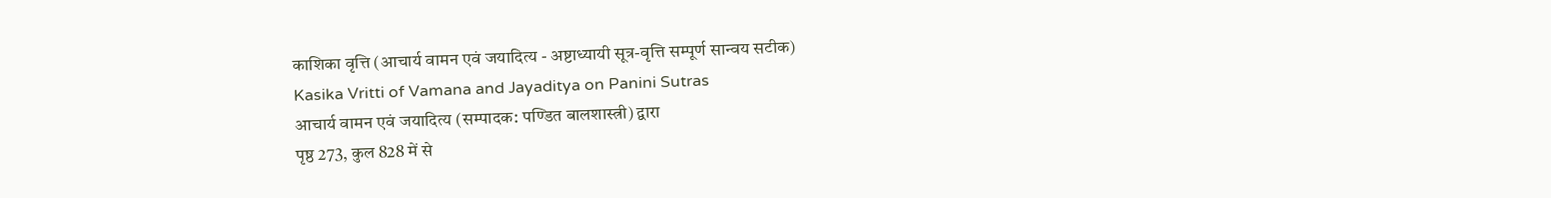काशिका वृत्ति (आचार्य वामन एवं जयादित्य - अष्टाध्यायी सूत्र-वृत्ति सम्पूर्ण सान्वय सटीक)
Kasika Vritti of Vamana and Jayaditya on Panini Sutras
आचार्य वामन एवं जयादित्य (सम्पादक: पण्डित बालशास्त्री) द्वारा
पृष्ठ 273, कुल 828 में से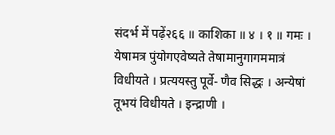संदर्भ में पढ़ें२६६ ॥ काशिका ॥ ४ । १ ॥ गमः । येषामत्र पुंयोगएवेष्यते तेषामानुगागममात्रं विधीयते । प्रत्ययस्तु पूर्वे- णैव सिद्धः । अन्येषां तूभयं विधीयते । इन्द्राणी ।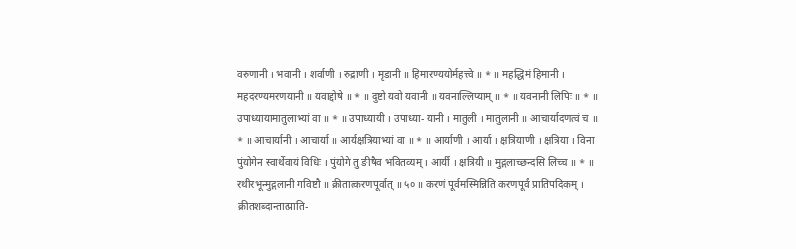वरुणानी । भवानी । शर्वाणी । रुद्राणी । मृडानी ॥ हिमारण्ययोर्महत्त्वे ॥ * ॥ महद्धिमं हिमानी । महदरण्यमरणयानी ॥ यवाद्दोषे ॥ * ॥ दुष्टो यवो यवानी ॥ यवनाल्लिप्याम् ॥ * ॥ यवनानी लिपिः ॥ * ॥ उपाध्यायामातुलाभ्यां वा ॥ * ॥ उपाध्यायी । उपाध्या- यानी । मातुली । मातुलानी ॥ आचार्यादणत्वं च ॥ * ॥ आचार्यानी । आचार्या ॥ आर्यक्षत्रियाभ्यां वा ॥ * ॥ आर्याणी । आर्या । क्षत्रियाणी । क्षत्रिया । विना पुंयोगेन स्वार्थेवायं विधिः । पुंयोगे तु ङीषैव भवितव्यम् । आर्यी । क्षत्रियी ॥ मुद्गलाच्छन्दसि लिच्च ॥ * ॥ रथीरभून्मुद्गलानी गविष्टौ ॥ क्रीतात्करणपूर्वात् ॥ ५० ॥ करणं पूर्वमस्मिन्निति करणपूर्वं प्रातिपदिकम् । क्रीतशब्दान्तात्प्राति-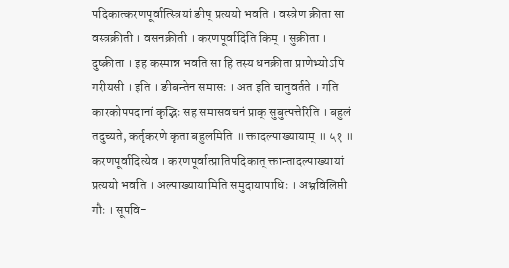पदिकात्करणपूर्वात्स्त्रियां ङीष् प्रत्ययो भवति । वस्त्रेण क्रीता सा वस्त्रक्रीती । वसनक्रीती । करणपूर्वादिति किम् । सुक्रीता । दुष्क्रीता । इह कस्मान्न भवति सा हि तस्य धनक्रीता प्राणेभ्योऽपि गरीयसी । इति । ङीबन्तेन समासः । अत इति चानुवर्तते । गति कारकोपपदानां कृद्भिः सह समासवचनं प्राक् सुबुत्पत्तेरिति । बहुलं तदुच्यते, कर्तृकरणे कृता बहुलमिति ॥ क्तादल्पाख्यायाम् ॥ ५१ ॥ करणपूर्वादित्येव । करणपूर्वात्प्रातिपदिकात् क्तान्तादल्पाख्यायां प्रत्ययो भवति । अल्पाख्यायामिति समुदायापाधिः । अभ्रविलिप्ती गौः । सूपवि-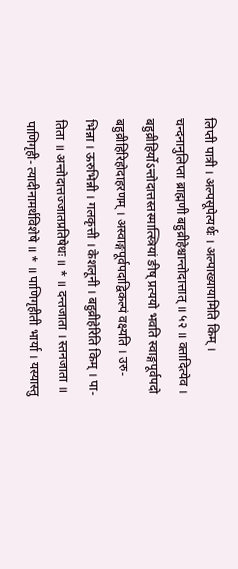लिप्ती पात्री । अल्पसूपेत्यर्थः । अल्पाख्यायामिति किम् । चन्दनानुलिप्ता ब्राह्मणी बहुव्रीहेश्चान्तोदात्तात् ॥ ५२ ॥ क्तादित्येव । बहुव्रीहिर्योऽन्तोदात्तस्तस्मात्स्त्रियां ङीष् प्रत्ययो भवति स्वाङ्गपूर्वपदो बहुव्रीहिरिहोदाहरणम् । अस्वाङ्गपूर्वपदाद्विकल्पं वक्ष्यति । उरु- भिन्ना । ऊरुभिन्नी । गलकृत्ती । केशलूनी । बहुव्रीहेरिति किम् । पा- तिता ॥ अन्तोदात्तज्जातप्रतिषेधः ॥ * ॥ दन्तजाता । स्तनजाता ॥ पाणिगृही- त्यादीनामर्थविशेषे ॥ * ॥ पाणिगृहीती भार्या । यस्यास्तु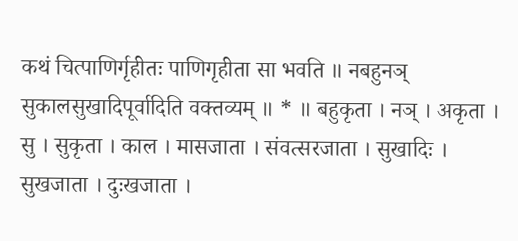कथं चित्पाणिर्गृहीतः पाणिगृहीता सा भवति ॥ नबहुनञ् सुकालसुखादिपूर्वादिति वक्तव्यम् ॥ * ॥ बहुकृता । नञ् । अकृता । सु । सुकृता । काल । मासजाता । संवत्सरजाता । सुखादिः । सुखजाता । दुःखजाता ।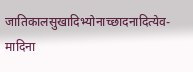जातिकालसुखादिभ्योनाच्छादनादित्येव- मादिना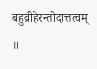बहुव्रीहेरन्तोदात्तत्वम् ॥